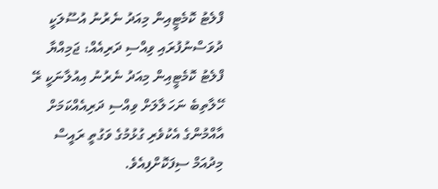ފްލެޓު ކޮމެޓީއިން މިއަދު ނެރުނު އުސޫލަކީ ދުވަސްނުފުރައި ވިއްސި ދަރިއެއް: ޖަމިއްޔާ
ފްލެޓު ކޮމެޓީއިން މިއަދު ނެރުނު އިއުލާނަކީ ރޭ ހޭލާތިބެ ނަހަލާލަށް ވިއްސި ދަރިއެއްކަމަށް އާއްމުންގެ އެކުވެރި ގުޅުމުގެ ވަގުތީ ރައީސް މިދުއަމް ސިފަކޮށްފިއެވެ.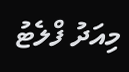މިއަދު ފްލެޓު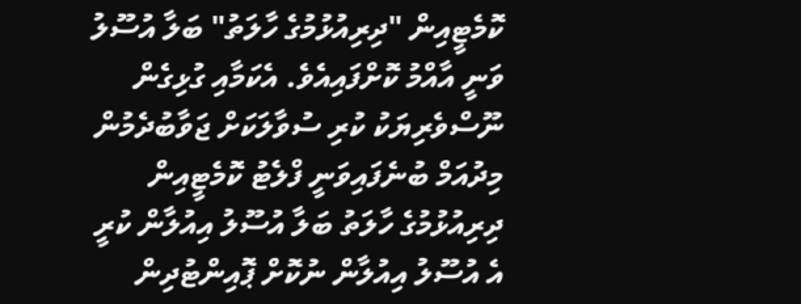ކޮމެޓީއިން "ދިރިއުޅުމުގެ ހާލަތު" ބަލާ އުސޫލު ވަނީ އާއްމު ކޮށްފައިއެވެ. އެކަމާއި ގުޅިގެން ނޫސްވެރިޔަކު ކުރި ސުވާލަކަށް ޖަވާބުދެމުން މިދުއަމް ބުނެފައިވަނީ ފްލެޓު ކޮމެޓީއިން ދިރިއުޅުމުގެ ހާލަތު ބަލާ އުސޫލު އިއުލާން ކުރީ އެ އުސޫލު އިއުލާން ނުކޮށް ޕޮއިންޓުދިން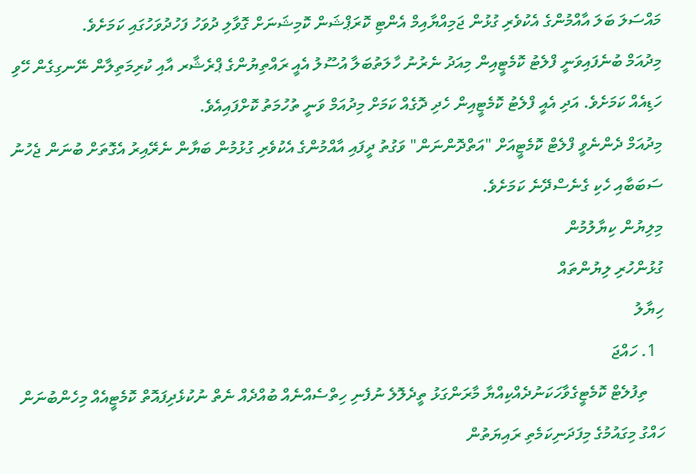މައްސަލަ ބަލަ އާއްމުންގެ އެކުވެރި ގުޅުން ޖަމިއްޔާއިމް އެންޓި ކޮރަޕްޝަން ކޮމިޝަނަށް ގޮވާލި ދުވަހު ފަހުދުވަހުގައި ކަމަށެވެ.
މިދުއަމް ބުނެފައިވަނީ ފްލެޓު ކޮމެޓީއިން މިއަދު ނެރުނު ހާލަތުބަލާ އުސޫލު އެއީ ރައްތިޔުންގެ ޕްރެޝާރ އާއި ކުރިމަތިލާން ނޭނގިގެން ހޭވި ހަޑިއެއް ކަމަށެވެ. އަދި އެއީ ފްލެޓު ކޮމެޓީއިން ހެދި ދޮގެއް ކަމަށް މިދުއަމް ވަނީ ތުހުމަތު ކޮށްފައިއެވެ.
މިދުއަމް ދެންނެވީ ފްލެޓް ކޮމެޓީއަށް "އަތްދޮންނަން" ވަގުތު ދީފައި އާއްމުންގެ އެކުވެރި ގުޅުމުން ބަޔާން ނެރޭއިރު އެގޮތަށް ބުނަން ޖެހުނު ސަބަބާއި ހެކި ގެނެސްދޭނެ ކަމަށެވެ.
މިލިޔުން ކިޔާލުމުން
ގުޅުންހުރި ލިޔުންތައް
ހިޔާލު
  1. ހައްޖަ
    ތިފުލެޓް ކޮމެޓީގެވާހަކަނުދެއްކިއްޔާ މާރަންގަޅު ތީދެލޮލެ ނުފެނި ހިތްސެއްނެއް ބުއްދެއް ނެތް ނުކުޅެދިފައޮތް ކޮމެޓީއެއް މިހެންބުނަން ހައްގު މިގައުމުގެ މިފަދަނިކަމެތި ރައިޔަތުން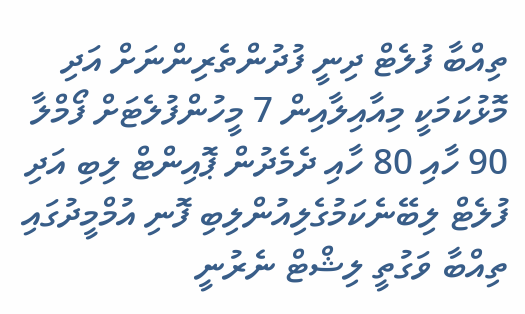ތިއްބާ ފުލެޓް ދިނީ ފުދުންތެރިންނަށް އަދި މޮޅުކަމަކީ މިއާއިލާއިން 7 މީހުންފުލެޓަށް ފޯމްލާ 90 ހާއި 80 ހާއި ދެމެދުން ޕޮއިންޓް ލިބި އަދި ފުލެޓް ލިބޭނެކަމުގެލިއުންލިބި ފޮނި އުމްމީދުގައި ތިއްބާ ވަގުތީ ލިޝްޓް ނެރުނީ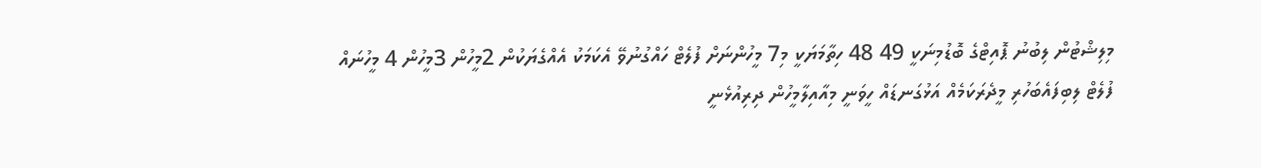މިލިޝްޓުން ލިބުނު ޕޮއިޓްގެ ބޮޑުމިނަކީ 49 48 ހިތާމަޔަކީ މި7 މީހުންނަށް ފުލެޓް ހައްގުނުވޭ އެކަމަކު އެއްގެޔަކުން 2މީހުން 3މީހުން 4 މީހުނައް ފުލެޓް ލިބިފައެބަހުރި މީދެރަކަމެއް އަޅުގަނޑައް ހީވަނީ މިއާއިލާމީހުން ދިރިއުޅެނީ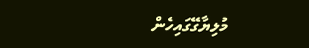މުލިޔާގޭގައިހެން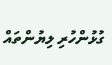ގުޅުންހުރި ލިޔުންތައް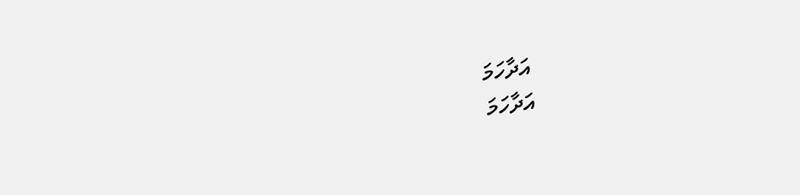އަދާހަމަ
އަދާހަމަ